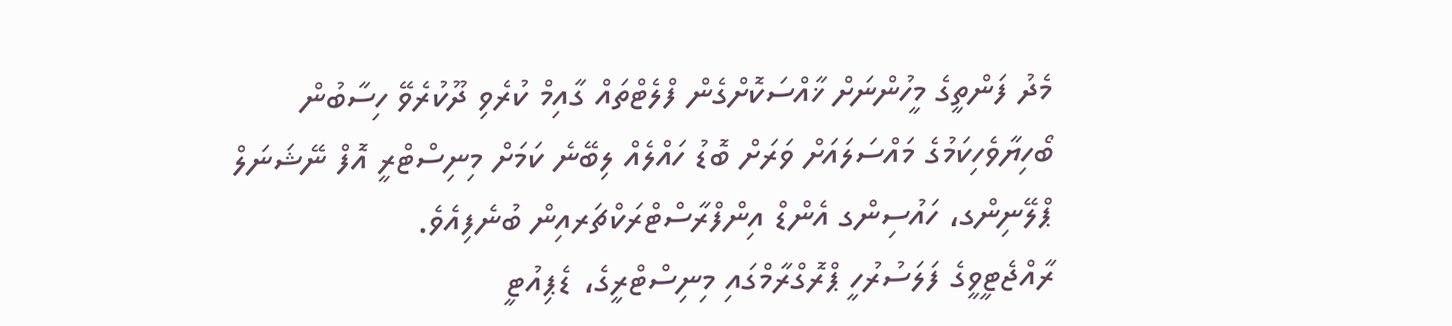މެދު ފަންތީގެ މީހުންނަށް ޚާއްސަކޮށްގެން ފްލެޓްތައް ގާއިމް ކުރެވި ދޫކުރެވޭ ހިސާބުން ބޯހިޔާވެހިކަމުގެ މައްސަލައަށް ވަރަށް ބޮޑު ހައްލެއް ލިބޭނެ ކަމަށް މިނިސްޓްރީ އޮފް ނޭޝަނަލް ޕްލޭނިންގ، ހައުސިންގ އެންޑް އިންފްރާސްޓްރަކްޗަރއިން ބުނެފިއެވެ.
ރާއްޖެޓީވީގެ ފަލަސުރުހީ ޕްރޮގްރާމްގައި މިނިސްޓްރީގެ، ޑެޕިއުޓީ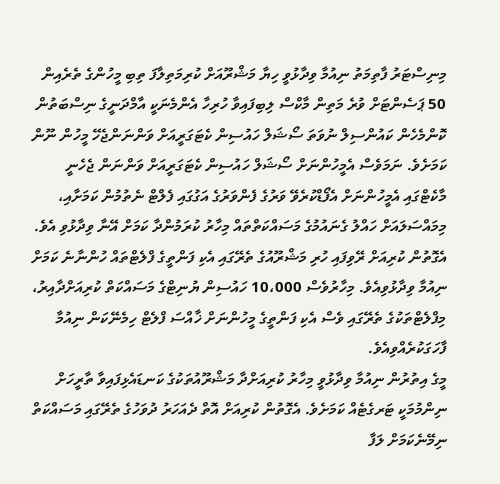މިނިސްޓަރު ފާތިމަތު ނިއުމާ ވިދާޅުވީ ހިޔާ މަޝްރޫއަށް ކުރިމަތިލާފަ ތިބި މީހުންގެ ތެރެއިން 50 ޕަސެންޓަށް ވުރެ މަތިން މާކްސް ލިބިފައިވާ ހުރިހާ އެންމެނަކީ އާމްދަނީގެ ނިސްބަތުން ކޮންމެހެން ކައުންސިލް ނުވަތަ ސޯޝަލް ހައުސިން ކެޓަގަރީއަށް ވަންނަންޖެހޭ މީހުން ނޫން ކަމަށެވެ. ނަމަވެސް އެމީހުންނަށް ސޯޝަލް ހައުސިން ކެޓަގަރީއަށް ވަންނަން ޖެހެނީ މާކެޓްގައި އެމީހުންނަށް އެފޯޑްކުރެވޭ ވަރުގެ ފެންވަރުގެ އަގުގައި ފެލްޓް ނެތުމުން ކަމަށާއި، މިމައްސަލައަށް ހައްލު ގެނައުމުގެ މަސައްކަތްތައް މިހާރު ކުރަމުންދާ ކަމަށް އޭނާ ވިދާޅުވި އެވެ.
އެގޮތުން ކުރިއަށް ރޭވިފައި ހުރި މަޝްރޫއުގެ ތެރޭގައި އެކި ފަންތީގެ ފްލެޓްތައް ހުންނާނެ ކަމަށް ނިއުމާ ވިދާޅުވިއެވެ. މިހާރުވެސް 10،000 ހައުސިން ޔުނިޓްގެ މަސައްކަތް ކުރިއަށްދާއިރު، މިފްލެޓްތަކުގެ ތެރޭގައި ވެސް އެކި ފަންތީގެ މީހުންނަށް ޚާއްސަ ފްލެޓް ހިމެނޭކަން ނިއުމާ ފާހަގަކުރެއްވިއެވެ.
މީގެ އިތުރުން ނިއުމާ ވިދާޅުވީ މިހާރު ކުރިއަށްދާ މަޝްރޫއުތަކުގެ ކަނޑައެޅިފައިވާ ތާރީހަށް ނިންމުމަކީ ޓަރގެޓެއް ކަމަށެވެ. އެގޮތުން ކުރިއަށް އޮތް ދެއަހަރު ދުވަހުގެ ތެރޭގައި މަސައްކަތް ނިމޭނެކަމަށް ލަފާ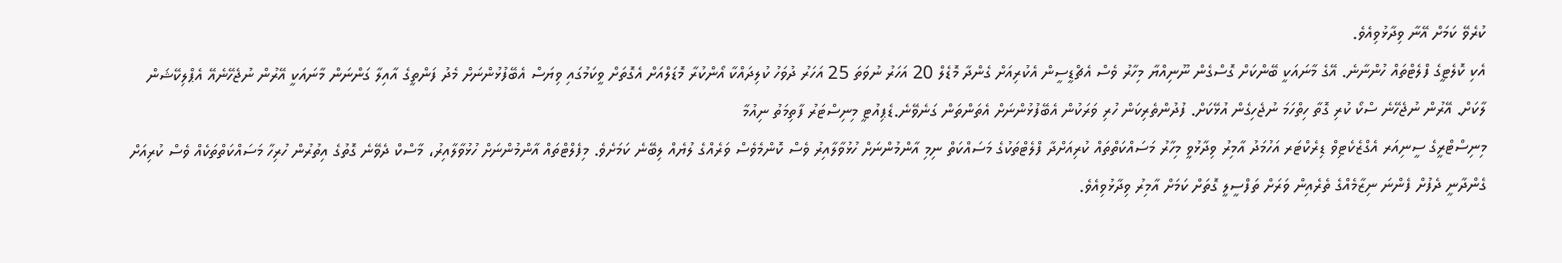ކުރެވޭ ކަމަށް އޭނާ ވިދާޅުވިއެވެ.
އެކި ކޮލެޓީގެ ފްލެޓްތައް ހުންނާނެ. އޭގެ މާނައަކީ ބޭންކަށް ގޮސްގެން ނޫނިއްޔާ މިހާރު ވެސް އެޗްޑީސީން އެކުރިއަށް ގެންދާ މޮޑެލް 20 އަހަރު ނުވަތަ 25 އަހަރު ދުވަހު ކުލިދައްކާ އޯންކުރާ މޮޑަލްއަށް އެގޮތަށް ވީކަމުގައި ވިޔަސް އެބޭފުޅުންނަށް މެދު ފަންތީގެ އާއިލާ ގަންނަން މާނައަކީ އޭރުން ނުޖެހޭނެއޭ އެޕްލިކޭޝަން ލާކަށް. އޭރުން ނުޖެހޭނެ ސްކޯ ކުރި ގޮތާ ހިތްހަމަ ނުޖެހިގެން އުޅޭކަށް. ފުދުންތެރިކަން ހުރި ވަރަކުން އެބޭފުޅުންނަށް އެތަންތަން ގަނެވޭނެ.ޑެޕިއުޓީ މިނިސްޓަރު ފާތިމަތު ނިއުމާ
މިނިސްޓްރީގެ ސީނިއަރ އެގްޒެކެޓިވް ޑިރެކްޓަރ އަހުމަދު އާމިރު ވިދާޅުވީ މިހާރު މަސައްކަތްތައް ކުރިއަށްދާ ފްލެޓްތަކުގެ މަސައްކަތް ނިމި އާންމުންނަށް ހުޅުވާލާއިރު ވެސް ކޮންމެވެސް ވަރެއްގެ ލުޔެއް ލިބޭނެ ކަމަށެވެ. މިފެލްޓްތައް އާންމުންނަށް ހުޅުވާލާއިރު، މާސްކް ދެވޭނެ ގޮތުގެ އިތުރުން ހުރިހާ މަސައްކަތްތަކެއް ވެސް ކުރިއަށް ގެންދާނީ ދެފުށް ފެންނަ ނިޒާމެއްގެ ތެރެއިން ވަރަށް ތަފްސީލީ ގޮތަށް ކަމަށް އާމިރު ވިދާޅުވިއެވެ.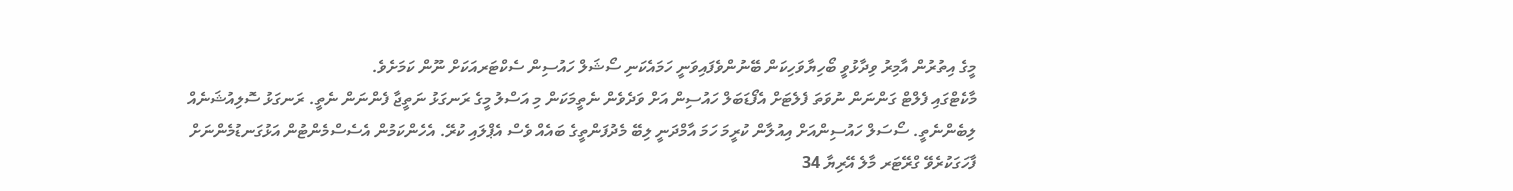މީގެ އިތުރުން އާމިރު ވިދާޅުވީ ބޯހިޔާވަހިކަން ބޭނުންވެފައިވަނީ ހަމައެކަނި ސޯޝަލް ހައުސިން ސެކްޓަރއަކަށް ނޫން ކަމަށެވެ.
މާކެޓްގައި ފެލްޓް ގަންނަން ނުވަތަ ފެލެޓަށް އެފޯޑަބަލް ހައުސިން އަށް ވަދެވެން ނެތީމަކަން މި އަސްލު މީގެ ރަނގަޅު ނަތީޖާ ފެންނަން ނެތީ. ރަނގަޅު ސޮލިއުޝަނެއް ލިބެންނެތީ. ސޯސަލް ހައުސިންއަށް އިއުލާން ކުރީމަ ހަމަ އާމްދަނީ ލިބޭ މެދުފަންތީގެ ބައެއް ވެސް އެޕްލައި ކުރޭ. އެހެންކަމުން އެސެސްމެންޓުން އަޅުގަނޑުމެންނަށް ފާހަގަކުރެވޭ ގްރޭޓަރ މާލެ އޭރިޔާ 34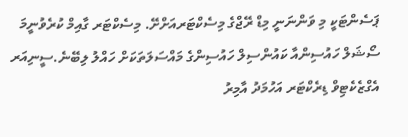ޕަސެންޓަކީ މި ވަންނަނީ މިޑް ރޭޖްގެ މިސެކްޓަރއަށްށޭ. މިސެކްޓަރ ގާއިމް ކުރެވުނީމަ ސޯޝަލް ހައުސިންއާ ކައުންސިލް ހައުސިންގެ މައްސަލަތަކަށް ހައްލު ލިބޭނެ.ސީނިއަރ އެގްޒެކެޓިވް ޑިރެކްޓަރ އަހުމަދު އާމިރު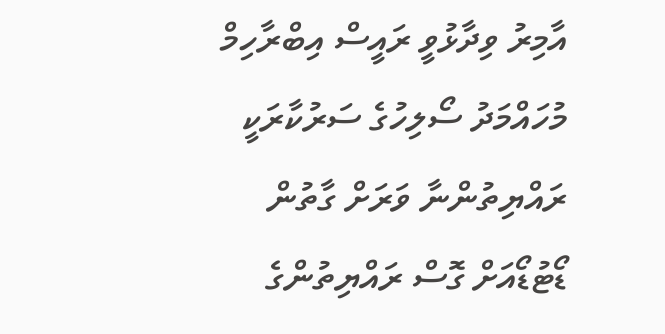އާމިރު ވިދާޅުވީ ރައީސް އިބްރާހިމް މުހައްމަދު ސޯލިހުގެ ސަރުކާރަކީ ރައްޔިތުންނާ ވަރަށް ގާތުން ޑޯޓުޑޯއަށް ގޮސް ރައްޔިތުންގެ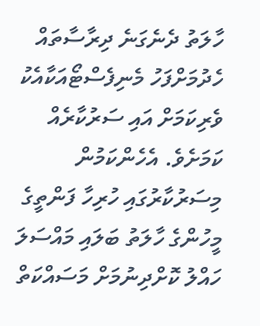ހާލަތު ދެނެގަނެ ދިރާސާތައް ހެދުމަށްފަހު މެނިފެސްޓޯއަކާއެކު ވެރިކަމަށް އައި ސަރުކާރެއް ކަމަށެވެ. އެހެންކަމުން މިސަރުކާރުގައި ހުރިހާ ފަންތީގެ މީހުންގެ ހާލަތު ބަލައި މައްސަލަ ހައްލު ކޮށްދިނުމަށް މަސައްކަތް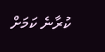ކުރާނެ ކަމަށް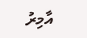އާމިރު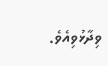ވިދާޅުވިއެވެ.